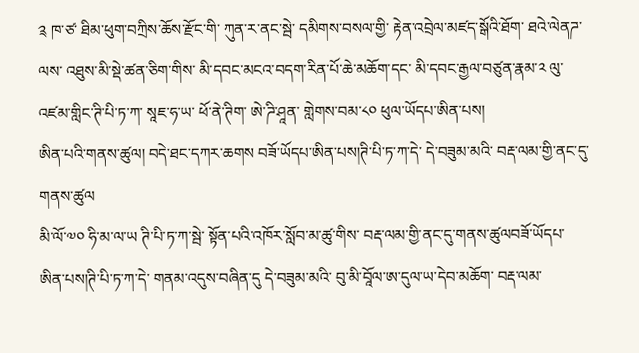༉ ཁ་ཙ་ ཐིམ་ཕུག་བཀྲིས་ཆོས་རྫོང་གི་ ཀུན་ར་ནང་སྦེ་ དམིགས་བསལ་གྱི་ རྟེན་འབྲེལ་མཛད་སྒོའི་ཐོག་ ཐའེ་ལེནཌ་ལས་ འཐུས་མི་སྡེ་ཚན་ཅིག་གིས་ མི་དབང་མངའ་བདག་རིན་པོ་ཆེ་མཆོག་དང་ མི་དབང་རྒྱལ་བཙུན་རྣམ་༢ ལུ་ འཛམ་གླིང་ཊི་པི་ཏ་ཀ་ སཱཇ་ཧ་ཡ་ ཕོ་ནེ་ཊིག་ ཨེ་ཌི་ཤཱན་ གླེགས་བམ་༨༠ ཕུལ་ཡོདཔ་ཨིན་པས།
ཨིན་པའི་གནས་ཚུལ། བདེ་ཐང་དཀར་ཆགས བཟོ་ཡོདཔ་ཨིན་པས།ཊི་པི་ཏ་ཀ་དེ་ དེ་བཟུམ་མའི་ བརྡ་ལམ་གྱི་ནང་དུ་གནས་ཚུལ
མི་ལོ་༧༠ ཧི་མ་ལ་ཡ ཊི་པི་ཏ་ཀ་སྦེ་ སྟོན་པའི་འཁོར་སློབ་མ་ཚུ་གིས་ བརྡ་ལམ་གྱི་ནང་དུ་གནས་ཚུལབཟོ་ཡོདཔ་ཨིན་པས།ཊི་པི་ཏ་ཀ་དེ་ གནམ་འདུས་བཞིན་དུ དེ་བཟུམ་མའི་ བུ་མི་བཱོལ་ཨ་དུལ་ཡ་དེབ་མཆོག་ བརྡ་ལམ་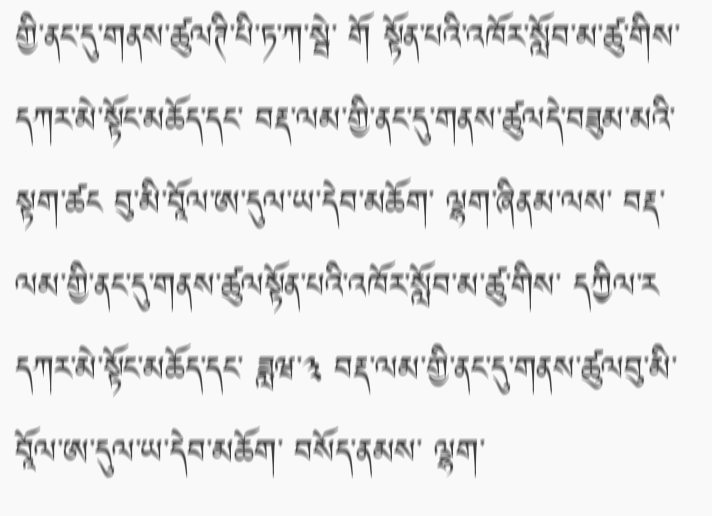གྱི་ནང་དུ་གནས་ཚུལཊི་པི་ཏ་ཀ་སྦེ་ གོ སྟོན་པའི་འཁོར་སློབ་མ་ཚུ་གིས་ དཀར་མེ་སྟོང་མཆོད་དང་ བརྡ་ལམ་གྱི་ནང་དུ་གནས་ཚུལདེ་བཟུམ་མའི་ སྟག་ཚང བུ་མི་བཱོལ་ཨ་དུལ་ཡ་དེབ་མཆོག་ ལྷག་ཞིནམ་ལས་ བརྡ་ལམ་གྱི་ནང་དུ་གནས་ཚུལསྟོན་པའི་འཁོར་སློབ་མ་ཚུ་གིས་ དཀྱིལ་ར དཀར་མེ་སྟོང་མཆོད་དང་ ཟླཝ་༣ བརྡ་ལམ་གྱི་ནང་དུ་གནས་ཚུལབུ་མི་བཱོལ་ཨ་དུལ་ཡ་དེབ་མཆོག་ བསོད་ནམས་ ལྷག་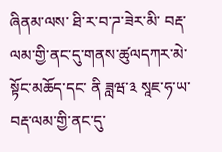ཞིནམ་ལས་ ཐི་ར་བ་ཌ་ཟེར་མི་ བརྡ་ལམ་གྱི་ནང་དུ་གནས་ཚུལདཀར་མེ་སྟོང་མཆོད་དང་ ནི ཟླཝ་༣ སཱཇ་ཧ་ཡ་ བརྡ་ལམ་གྱི་ནང་དུ་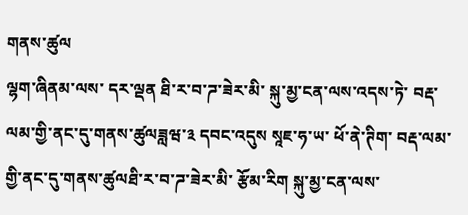གནས་ཚུལ
ལྷག་ཞིནམ་ལས་ དར་ལྡན ཐི་ར་བ་ཌ་ཟེར་མི་ སྐུ་མྱ་ངན་ལས་འདས་ཏེ་ བརྡ་ལམ་གྱི་ནང་དུ་གནས་ཚུལཟླཝ་༣ དབང་འདུས སཱཇ་ཧ་ཡ་ ཕོ་ནེ་ཊིག་ བརྡ་ལམ་གྱི་ནང་དུ་གནས་ཚུལཐི་ར་བ་ཌ་ཟེར་མི་ རྩོམ་རིག སྐུ་མྱ་ངན་ལས་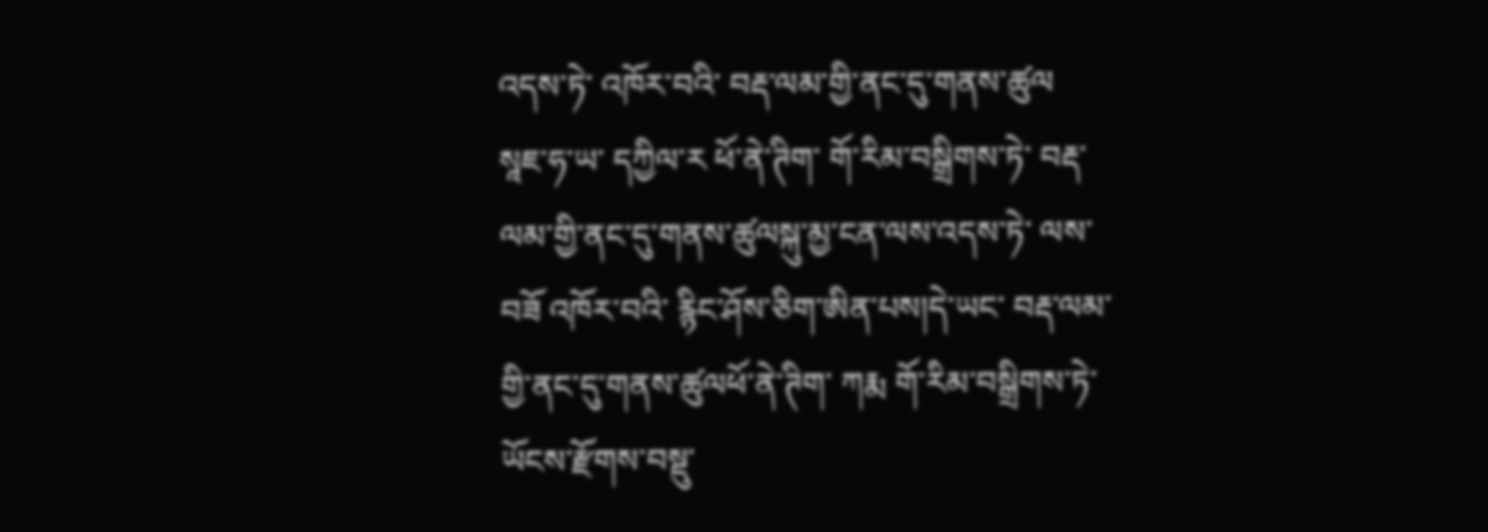འདས་ཏེ་ འཁོར་བའི་ བརྡ་ལམ་གྱི་ནང་དུ་གནས་ཚུལ
སཱཇ་ཧ་ཡ་ དཀྱིལ་ར ཕོ་ནེ་ཊིག་ གོ་རིམ་བསྒྲིགས་ཏེ་ བརྡ་ལམ་གྱི་ནང་དུ་གནས་ཚུལསྐུ་མྱ་ངན་ལས་འདས་ཏེ་ ལས་བཟོ འཁོར་བའི་ རྙིང་ཤོས་ཅིག་ཨིན་པས།དེ་ཡང་ བརྡ་ལམ་གྱི་ནང་དུ་གནས་ཚུལཕོ་ནེ་ཊིག་ ཀརྨ གོ་རིམ་བསྒྲིགས་ཏེ་ ཡོངས་རྫོགས་བསྡུ་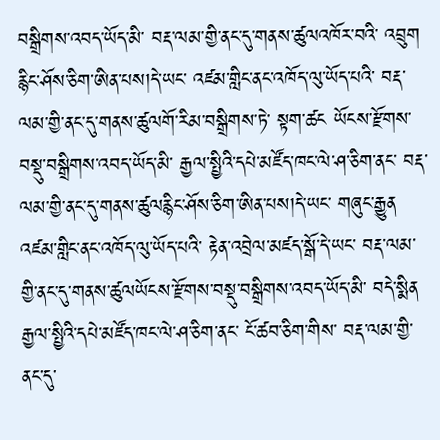བསྒྲིགས་འབད་ཡོད་མི་ བརྡ་ལམ་གྱི་ནང་དུ་གནས་ཚུལའཁོར་བའི་ འབྲུག རྙིང་ཤོས་ཅིག་ཨིན་པས།དེ་ཡང་ འཛམ་གླིང་ནང་འཁོད་ལུ་ཡོད་པའི་ བརྡ་ལམ་གྱི་ནང་དུ་གནས་ཚུལགོ་རིམ་བསྒྲིགས་ཏེ་ སྟག་ཚང ཡོངས་རྫོགས་བསྡུ་བསྒྲིགས་འབད་ཡོད་མི་ རྒྱལ་སྤྱིའི་དཔེ་མཛོད་ཁང་ལེ་ཤ་ཅིག་ནང་ བརྡ་ལམ་གྱི་ནང་དུ་གནས་ཚུལརྙིང་ཤོས་ཅིག་ཨིན་པས།དེ་ཡང་ གཞུང་རྒྱུན འཛམ་གླིང་ནང་འཁོད་ལུ་ཡོད་པའི་ རྟེན་འབྲེལ་མཛད་སྒོ་དེ་ཡང་ བརྡ་ལམ་གྱི་ནང་དུ་གནས་ཚུལཡོངས་རྫོགས་བསྡུ་བསྒྲིགས་འབད་ཡོད་མི་ བདེ་སྨིན རྒྱལ་སྤྱིའི་དཔེ་མཛོད་ཁང་ལེ་ཤ་ཅིག་ནང་ ངོ་ཚབ་ཅིག་གིས་ བརྡ་ལམ་གྱི་ནང་དུ་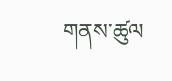གནས་ཚུལ